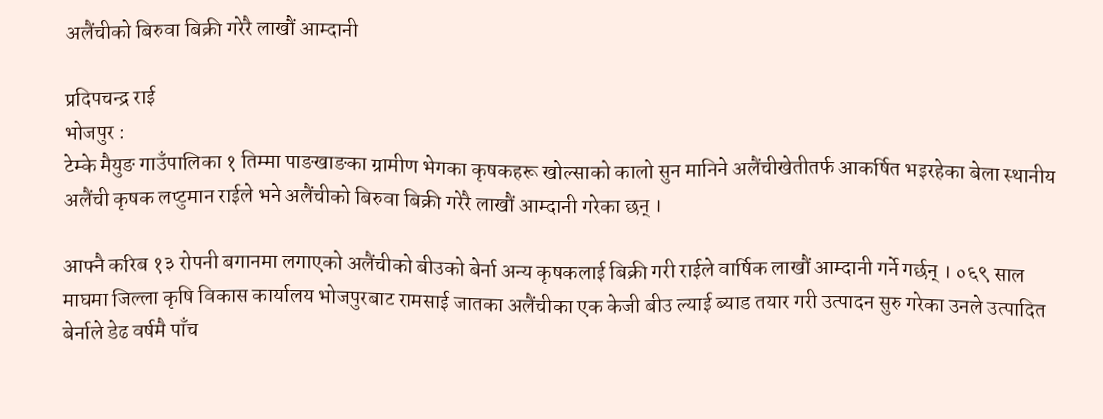अलैंचीको बिरुवा बिक्री गरेरै लाखौं आम्दानी

प्रदिपचन्द्र राई
भोजपुर :
टेम्के मैयुङ गाउँपालिका १ तिम्मा पाङखाङका ग्रामीण भेगका कृषकहरू खोल्साको कालो सुन मानिने अलैंचीखेतीतर्फ आकर्षित भइरहेका बेला स्थानीय अलैंची कृषक लप्टुमान राईले भने अलैंचीको बिरुवा बिक्री गरेरै लाखौं आम्दानी गरेका छन् ।

आफ्नै करिब १३ रोपनी बगानमा लगाएको अलैंचीको बीउको बेर्ना अन्य कृषकलाई बिक्री गरी राईले वार्षिक लाखौं आम्दानी गर्ने गर्छन् । ०६९ साल माघमा जिल्ला कृषि विकास कार्यालय भोजपुरबाट रामसाई जातका अलैंचीका एक केजी बीउ ल्याई ब्याड तयार गरी उत्पादन सुरु गरेका उनले उत्पादित बेर्नाले डेढ वर्षमै पाँच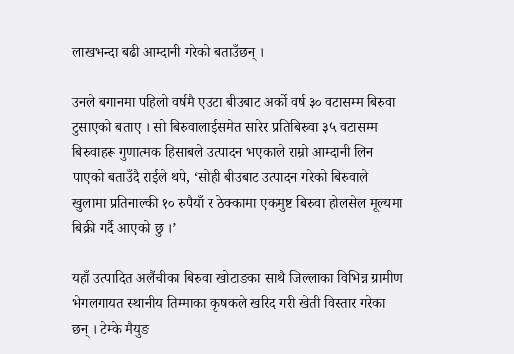लाखभन्दा बढी आम्दानी गरेको बताउँछन् ।

उनले बगानमा पहिलो वर्षमै एउटा बीउबाट अर्को वर्ष ३० वटासम्म बिरुवा टुसाएको बताए । सो बिरुवालाईसमेत सारेर प्रतिबिरुवा ३५ वटासम्म बिरुवाहरू गुणात्मक हिसाबले उत्पादन भएकाले राम्रो आम्दानी लिन पाएको बताउँदै राईले थपे, ‘सोही बीउबाट उत्पादन गरेको बिरुवाले खुलामा प्रतिनाल्की १० रुपैयाँ र ठेक्कामा एकमुष्ट बिरुवा होलसेल मूल्यमा बिक्री गर्दै आएको छु ।’

यहाँ उत्पादित अलैंचीका बिरुवा खोटाङका साथै जिल्लाका विभिन्न ग्रामीण भेगलगायत स्थानीय तिम्माका कृषकले खरिद गरी खेती विस्तार गरेका छन् । टेम्के मैयुङ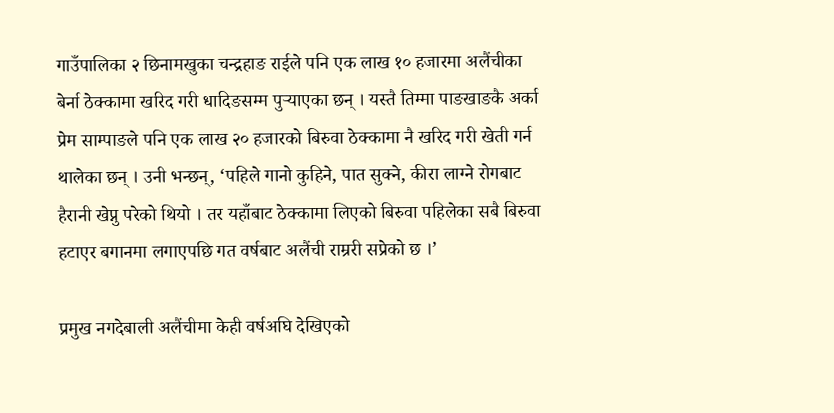गाउँपालिका २ छिनामखुका चन्द्रहाङ राईले पनि एक लाख १० हजारमा अलैंचीका बेर्ना ठेक्कामा खरिद गरी धादिङसम्म पुर्‍याएका छन् । यस्तै तिम्मा पाङखाङकै अर्का प्रेम साम्पाङले पनि एक लाख २० हजारको बिरुवा ठेक्कामा नै खरिद गरी खेती गर्न थालेका छन् । उनी भन्छन्, ‘पहिले गानो कुहिने, पात सुक्ने, कीरा लाग्ने रोगबाट हैरानी खेप्नु परेको थियो । तर यहाँबाट ठेक्कामा लिएको बिरुवा पहिलेका सबै बिरुवा हटाएर बगानमा लगाएपछि गत वर्षबाट अलैंची राम्ररी सप्रेको छ ।’

प्रमुख नगदेबाली अलैंचीमा केही वर्षअघि देखिएको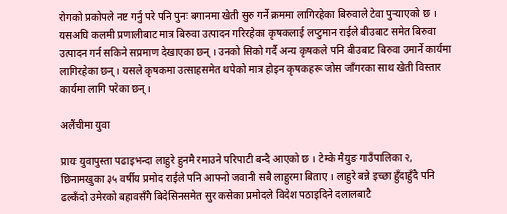रोगको प्रकोपले नष्ट गर्नु परे पनि पुनः बगानमा खेती सुरु गर्ने क्रममा लागिरहेका बिरुवाले टेवा पुर्‍याएको छ । यसअघि कलमी प्रणालीबाट मात्र बिरुवा उत्पादन गरिरहेका कृषकलाई लप्टुमान राईले बीउबाट समेत बिरुवा उत्पादन गर्न सकिने सप्रमाण देखाएका छन् । उनको सिको गर्दै अन्य कृषकले पनि बीउबाट बिरुवा उमार्ने कार्यमा लागिरहेका छन् । यसले कृषकमा उत्साहसमेत थपेको मात्र होइन कृषकहरू जोस जाँगरका साथ खेती विस्तार कार्यमा लागि परेका छन् ।

अलैंचीमा युवा

प्रायः युवापुस्ता पढाइभन्दा लाहुरे हुनमै रमाउने परिपाटी बन्दै आएको छ । टेम्के मैयुङ गाउँपालिका २, छिनामखुका ३५ वर्षीय प्रमोद राईले पनि आफ्नो जवानी सबै लाहुरमा बिताए । लाहुरे बन्ने इच्छा हुँदाहुँदै पनि ढल्कँदो उमेरको बहावसँगै बिदेसिनसमेत सुर कसेका प्रमोदले विदेश पठाइदिने दलालबाटै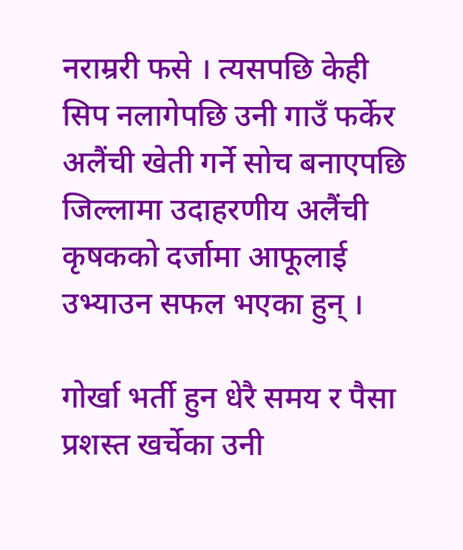नराम्ररी फसे । त्यसपछि केही सिप नलागेपछि उनी गाउँ फर्केर अलैंची खेती गर्ने सोच बनाएपछि जिल्लामा उदाहरणीय अलैंची कृषकको दर्जामा आफूलाई उभ्याउन सफल भएका हुन् ।

गोर्खा भर्ती हुन धेरै समय र पैसा प्रशस्त खर्चेका उनी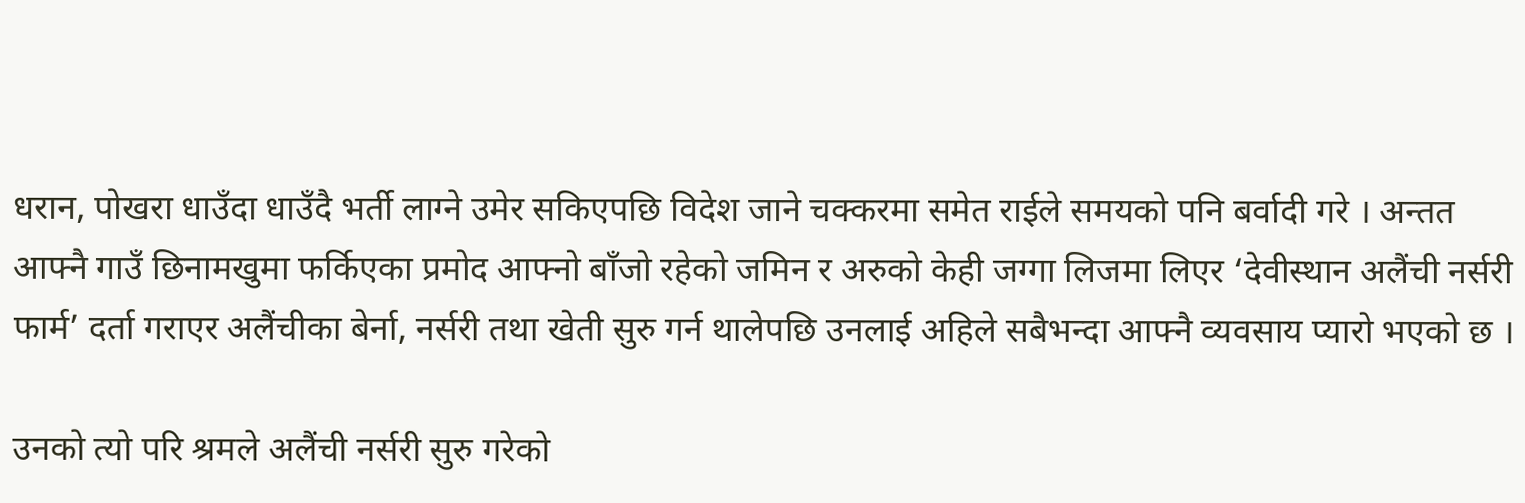धरान, पोखरा धाउँदा धाउँदै भर्ती लाग्ने उमेर सकिएपछि विदेश जाने चक्करमा समेत राईले समयको पनि बर्वादी गरे । अन्तत आफ्नै गाउँ छिनामखुमा फर्किएका प्रमोद आफ्नो बाँजो रहेको जमिन र अरुको केही जग्गा लिजमा लिएर ‘देवीस्थान अलैंची नर्सरी फार्म’ दर्ता गराएर अलैंचीका बेर्ना, नर्सरी तथा खेती सुरु गर्न थालेपछि उनलाई अहिले सबैभन्दा आफ्नै व्यवसाय प्यारो भएको छ ।

उनको त्यो परि श्रमले अलैंची नर्सरी सुरु गरेको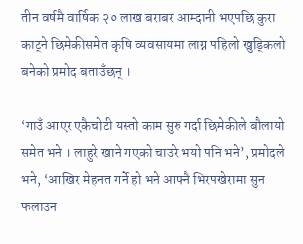तीन वर्षमै वार्षिक २० लाख बराबर आम्दानी भएपछि कुरा काट्ने छिमेकीसमेत कृषि व्यवसायमा लाग्न पहिलो खुड्किलो बनेको प्रमोद बताउँछन् ।

‘गाउँ आएर एकैचोटी यस्तो काम सुरु गर्दा छिमेकीले बौलायो समेत भने । लाहुरे खाने गएको चाउरे भयो पनि भने’, प्रमोदले भने, ‘आखिर मेहनत गर्ने हो भने आफ्नै भिरपखेरामा सुन फलाउन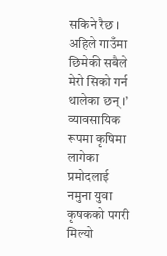सकिने रैछ । अहिले गाउँमा छिमेकी सबैले मेरो सिको गर्न थालेका छन् ।’ व्यावसायिक रूपमा कृषिमा लागेका प्रमोदलाई नमुना युवा कृषकको पगरी मिल्यो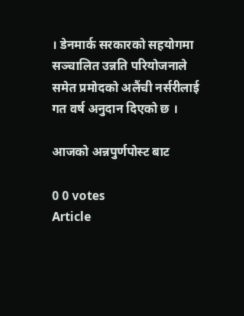। डेनमार्क सरकारको सहयोगमा सञ्चालित उन्नति परियोजनाले समेत प्रमोदको अलैंची नर्सरीलाई गत वर्ष अनुदान दिएको छ ।

आजको अन्नपुर्णपोस्ट बाट

0 0 votes
Article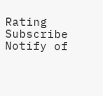Rating
Subscribe
Notify of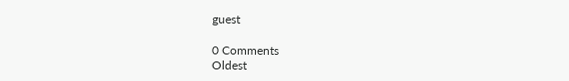guest

0 Comments
Oldest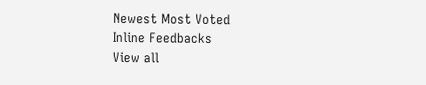Newest Most Voted
Inline Feedbacks
View all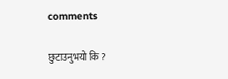comments

छुटाउनुभयो कि ?